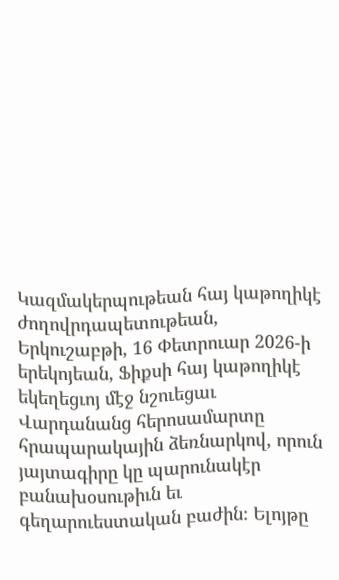Կազմակերպութեան հայ կաթողիկէ ժողովրդապետութեան, Երկուշաբթի, 16 Փետրուար 2026-ի երեկոյեան, Ֆիքսի հայ կաթողիկէ եկեղեցւոյ մէջ նշուեցաւ Վարդանանց հերոսամարտը հրապարակային ձեռնարկով, որուն յայտագիրը կը պարունակէր բանախօսութիւն եւ գեղարուեստական բաժին։ Ելոյթը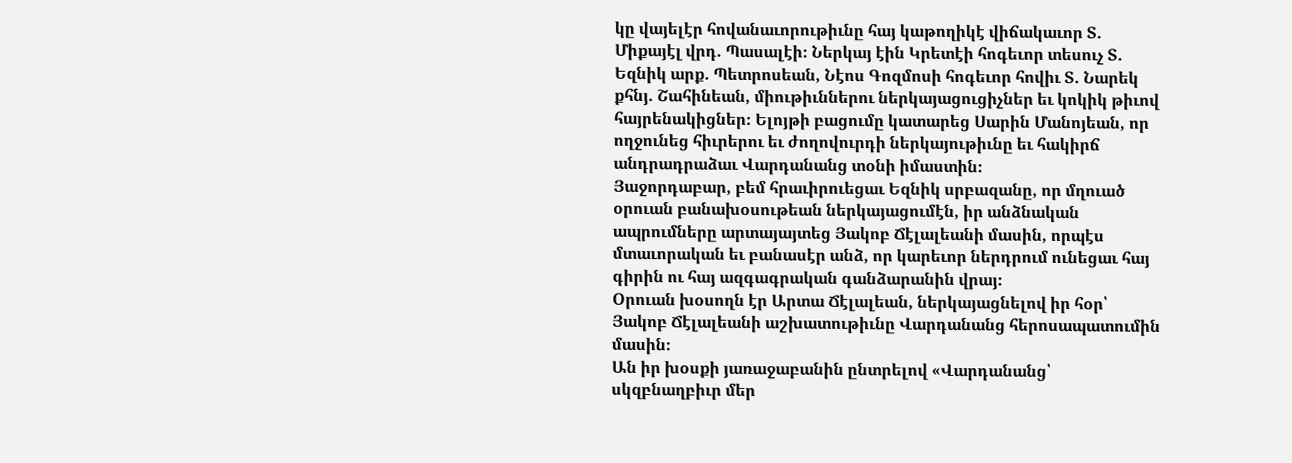կը վայելէր հովանաւորութիւնը հայ կաթողիկէ վիճակաւոր Տ. Միքայէլ վրդ. Պասալէի։ Ներկայ էին Կրետէի հոգեւոր տեսուչ Տ. Եզնիկ արք. Պետրոսեան, Նէոս Գոզմոսի հոգեւոր հովիւ Տ. Նարեկ քհնյ. Շահինեան, միութիւններու ներկայացուցիչներ եւ կոկիկ թիւով հայրենակիցներ։ Ելոյթի բացումը կատարեց Սարին Մանոյեան, որ ողջունեց հիւրերու եւ ժողովուրդի ներկայութիւնը եւ հակիրճ անդրադրաձաւ Վարդանանց տօնի իմաստին։
Յաջորդաբար, բեմ հրաւիրուեցաւ Եզնիկ սրբազանը, որ մղուած օրուան բանախօսութեան ներկայացումէն, իր անձնական ապրումները արտայայտեց Յակոբ Ճէլալեանի մասին, որպէս մտաւորական եւ բանասէր անձ, որ կարեւոր ներդրում ունեցաւ հայ գիրին ու հայ ազգագրական գանձարանին վրայ։
Օրուան խօսողն էր Արտա Ճէլալեան, ներկայացնելով իր հօր՝ Յակոբ Ճէլալեանի աշխատութիւնը Վարդանանց հերոսապատումին մասին։
Ան իր խօսքի յառաջաբանին ընտրելով «Վարդանանց՝ սկզբնաղբիւր մեր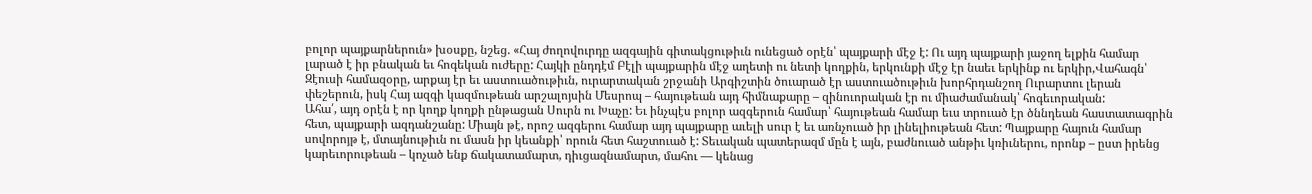բոլոր պայքարներուն» խօսքը, նշեց. «Հայ ժողովուրդը ազգային գիտակցութիւն ունեցած օրէն՝ պայքարի մէջ է: Ու այդ պայքարի յաջող ելքին համար լարած է իր բնական եւ հոգեկան ուժերը: Հայկի ընդդէմ Բէլի պայքարին մէջ աղետի ու նետի կողքին, երկունքի մէջ էր նաեւ երկինք ու երկիր,Վահագն՝ Զէուսի համազօրը, արքայ էր եւ աստուածութիւն, ուրարտական շրջանի Արգիշտին ծուարած էր աստուածութիւն խորհրդանշող Ուրարտու լերան փեշերուն, իսկ Հայ ազգի կազմութեան արշալոյսին Մեսրոպ – հայութեան այդ հիմնաքարը – զինուորական էր ու միաժամանակ՝ հոգեւորական:
Ահա՛, այդ օրէն է որ կողք կողքի ընթացան Սուրն ու Խաչը: Եւ ինչպէս բոլոր ազգերուն համար՝ հայութեան համար եւս տրուած էր ծննդեան հաստատագրին հետ, պայքարի ազդանշանը: Միայն թէ, որոշ ազգերու համար այդ պայքարը աւելի սուր է եւ առնչուած իր լինելիութեան հետ: Պայքարը հայուն համար սովորոյթ է, մտայնութիւն ու մասն իր կեանքի՝ որուն հետ հաշտուած է: Տեւական պատերազմ մըն է այն, բաժնուած անթիւ կռիւներու, որոնք – ըստ իրենց կարեւորութեան – կոչած ենք ճակատամարտ, դիւցազնամարտ, մահու — կենաց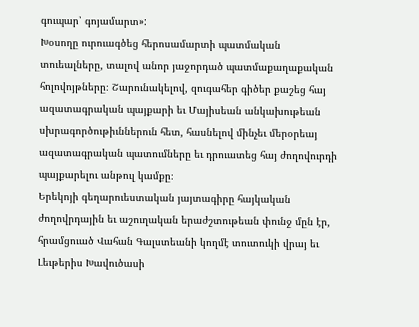գուպար՝ գոյամարտ»:
Խօսողը ուրուագծեց հերոսամարտի պատմական տուեալները, տալով անոր յաջորդած պատմաքաղաքական հոլովոյթները։ Շարունակելով, զուգահեր գիծեր քաշեց հայ ազատագրական պայքարի եւ Մայիսեան անկախութեան սխրագործութիւններուն հետ, հասնելով մինչեւ մերօրեայ ազատագրական պատումները եւ դրուատեց հայ ժողովուրդի պայքարելու անթուլ կամքը։
Երեկոյի գեղարուեստական յայտագիրը հայկական ժողովրդային եւ աշուղական երաժշտութեան փունջ մըն էր, հրամցուած Վահան Գալստեանի կողմէ տուտուկի վրայ եւ Լեւթերիս Խավուծասի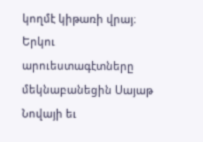կողմէ կիթառի վրայ։ Երկու արուեստագէտները մեկնաբանեցին Սայաթ Նովայի եւ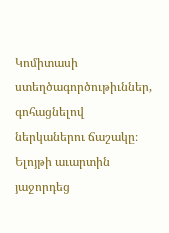Կոմիտասի ստեղծագործութիւններ, գոհացնելով ներկաներու ճաշակը։
Ելոյթի աւարտին յաջորդեց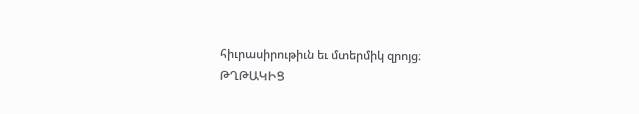հիւրասիրութիւն եւ մտերմիկ զրոյց։
ԹՂԹԱԿԻՑ